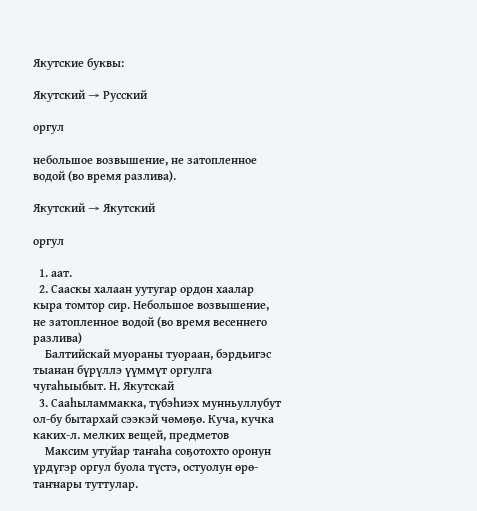Якутские буквы:

Якутский → Русский

оргул

небольшое возвышение, не затопленное водой (во время разлива).

Якутский → Якутский

оргул

  1. аат.
  2. Сааскы халаан уутугар ордон хаалар кыра томтор сир. Небольшое возвышение, не затопленное водой (во время весеннего разлива)
    Балтийскай муораны туораан, бэрдьигэс тыанан бүрүллэ үүммүт оргулга чугаһыыбыт. Н. Якутскай
  3. Сааһыламмакка, түбэһиэх мунньуллубут ол-бу бытархай сээкэй чөмөҕө. Куча, кучка каких-л. мелких вещей, предметов
    Максим утуйар таҥаһа соҕотохто оронун үрдүгэр оргул буола түстэ, остуолун өрө-таҥнары туттулар.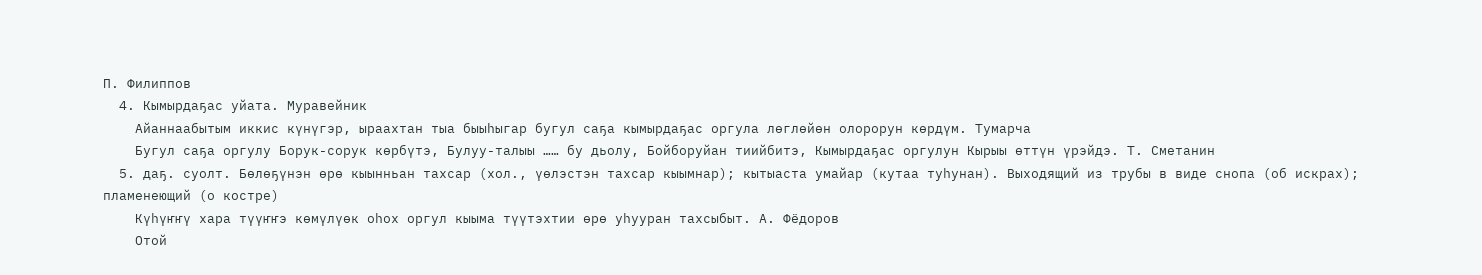П. Филиппов
  4. Кымырдаҕас уйата. Муравейник
    Айаннаабытым иккис күнүгэр, ыраахтан тыа быыһыгар бугул саҕа кымырдаҕас оргула лөглөйөн олорорун көрдүм. Тумарча
    Бугул саҕа оргулу Борук-сорук көрбүтэ, Булуу-талыы …… бу дьолу, Бойборуйан тиийбитэ, Кымырдаҕас оргулун Кырыы өттүн үрэйдэ. Т. Сметанин
  5. даҕ. суолт. Бөлөҕүнэн өрө кыынньан тахсар (хол., үөлэстэн тахсар кыымнар); кытыаста умайар (кутаа туһунан). Выходящий из трубы в виде снопа (об искрах); пламенеющий (о костре)
    Күһүҥҥү хара түүҥҥэ көмүлүөк оһох оргул кыыма түүтэхтии өрө уһууран тахсыбыт. А. Фёдоров
    Отой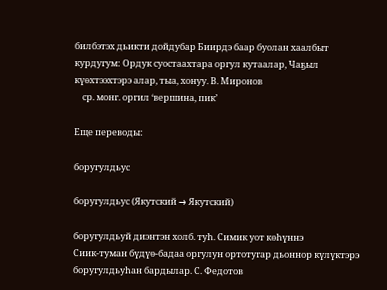билбэтэх дьикти дойдубар Биирдэ баар буолан хаалбыт курдугум: Ордук суостаахтара оргул кутаалар, Чаҕыл күөхтээхтэрэ алар, тыа, хонуу. В. Миронов
    ср. монг. оргил ‘вершина, пик’

Еще переводы:

боругулдьус

боругулдьус (Якутский → Якутский)

боругулдьуй диэнтэн холб. туһ. Симик уот көһүннэ
Сиик-туман бүдүө-бадаа оргулун ортотугар дьоннор күлүктэрэ боругулдьуһан бардылар. С. Федотов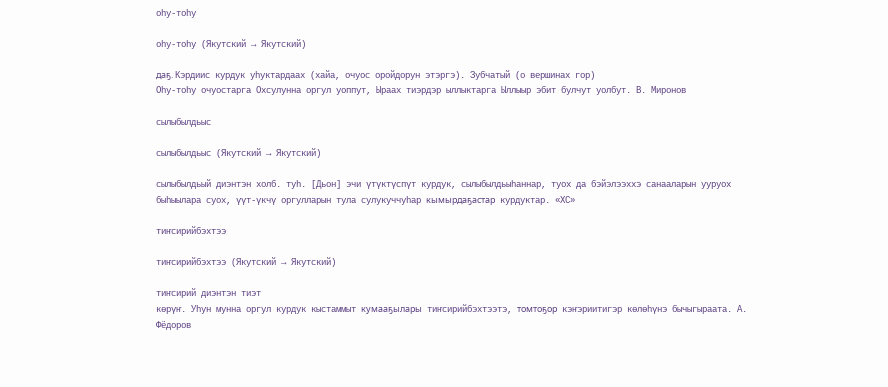оһу-тоһу

оһу-тоһу (Якутский → Якутский)

даҕ. Кэрдиис курдук уһуктардаах (хайа, очуос оройдорун этэргэ). Зубчатый (о вершинах гор)
Оһу-тоһу очуостарга Охсулунна оргул уоппут, Ыраах тиэрдэр ыллыктарга Ыллыыр эбит булчут уолбут. В. Миронов

сылыбылдьыс

сылыбылдьыс (Якутский → Якутский)

сылыбылдьый диэнтэн холб. туһ. [Дьон] эчи үтүктүспүт курдук, сылыбылдьыһаннар, туох да бэйэлээххэ санааларын ууруох быһыылара суох, үүт-үкчү оргулларын тула сулукуччуһар кымырдаҕастар курдуктар. «ХС»

тиҥсирийбэхтээ

тиҥсирийбэхтээ (Якутский → Якутский)

тиҥсирий диэнтэн тиэт
көрүҥ. Уһун мунна оргул курдук кыстаммыт кумааҕылары тиҥсирийбэхтээтэ, томтоҕор кэҥэриитигэр көлөһүнэ бычыгыраата. А. Фёдоров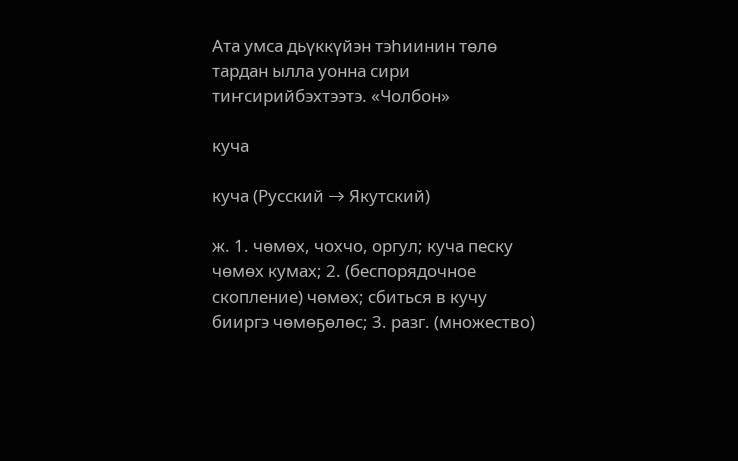Ата умса дьүккүйэн тэһиинин төлө тардан ылла уонна сири тиҥсирийбэхтээтэ. «Чолбон»

куча

куча (Русский → Якутский)

ж. 1. чөмөх, чохчо, оргул; куча песку чөмөх кумах; 2. (беспорядочное скопление) чөмөх; сбиться в кучу бииргэ чөмөҕөлөс; 3. разг. (множество)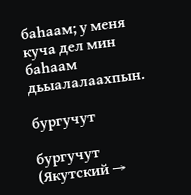баһаам; у меня куча дел мин баһаам дьыалалаахпын.

бургучут

бургучут (Якутский →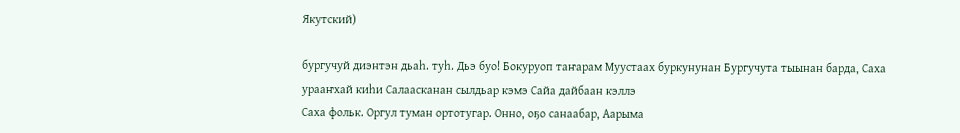Якутский)

бургучуй диэнтэн дьаһ. туһ. Дьэ буо! Бокуруоп таҥарам Муустаах буркунунан Бургучута тыынан барда, Саха урааҥхай киһи Салаасканан сылдьар кэмэ Сайа дайбаан кэллэ
Саха фольк. Оргул туман ортотугар. Онно, оҕо санаабар, Аарыма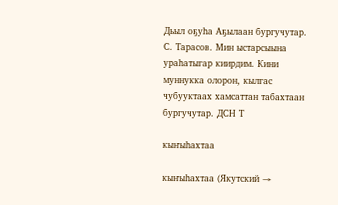Дьыл оҕуһа Аҕылаан бургучутар. С. Тарасов. Мин ыстарсыына ураһатыгар киирдим. Кини муннукка олорон, кылгас чубууктаах хамсаттан табахтаан бургучутар. ДСН Т

кыҥыһахтаа

кыҥыһахтаа (Якутский →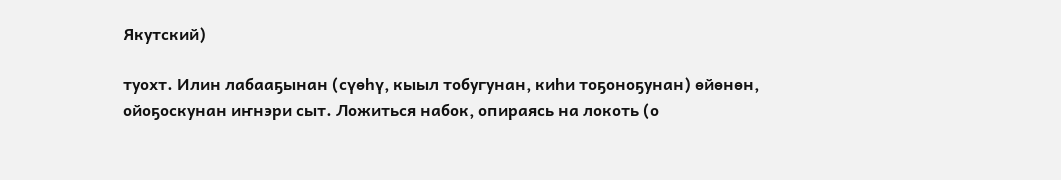Якутский)

туохт. Илин лабааҕынан (сүөһү, кыыл тобугунан, киһи тоҕоноҕунан) өйөнөн, ойоҕоскунан иҥнэри сыт. Ложиться набок, опираясь на локоть (о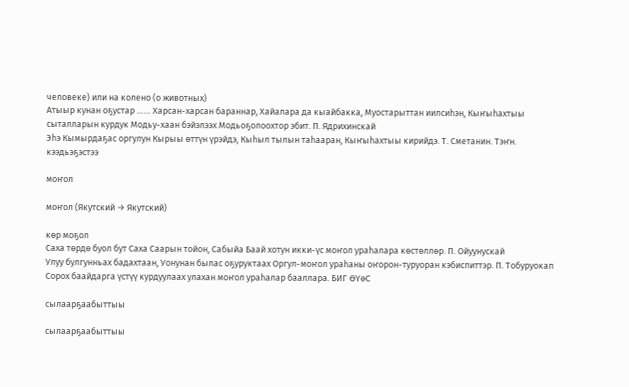человеке) или на колено (о животных)
Атыыр кунан оҕустар …… Харсан-харсан бараннар, Хайалара да кыайбакка, Муостарыттан иилсиһэн, Кыҥыһахтыы сыталларын курдук Модьу-хаан бэйэлээх Модьоҕолоохтор эбит. П. Ядрихинскай
Эһэ Кымырдаҕас оргулун Кырыы өттүн үрэйдэ, Кыһыл тылын таһааран, Кыҥыһахтыы кирийдэ. Т. Сметанин. Тэҥн. кээдьэҕэстээ

моҥол

моҥол (Якутский → Якутский)

көр моҕол
Саха төрдө буол бут Саха Саарын тойон, Сабыйа Баай хотун икки-үс моҥол ураһалара көстөллөр. П. Ойуунускай
Улуу булгунньах бадахтаан, Уонунан былас оҕуруктаах Оргул-моҥол ураһаны оҥорон-туруоран кэбиспиттэр. П. Тобуруокап
Сорох баайдарга үстүү курдуулаах улахан моҥол ураһалар бааллара. БИГ ӨҮөС

сылаарҕаабыттыы

сылаарҕаабыттыы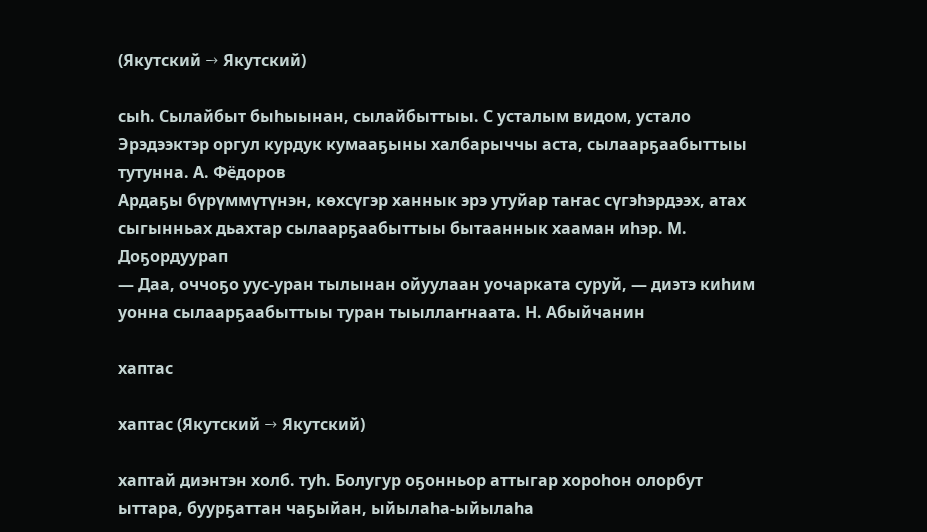(Якутский → Якутский)

сыһ. Сылайбыт быһыынан, сылайбыттыы. С усталым видом, устало
Эрэдээктэр оргул курдук кумааҕыны халбарыччы аста, сылаарҕаабыттыы тутунна. А. Фёдоров
Ардаҕы бүрүммүтүнэн, көхсүгэр ханнык эрэ утуйар таҥас сүгэһэрдээх, атах сыгынньах дьахтар сылаарҕаабыттыы бытааннык хааман иһэр. М. Доҕордуурап
— Даа, оччоҕо уус-уран тылынан ойуулаан уочарката суруй, — диэтэ киһим уонна сылаарҕаабыттыы туран тыыллаҥнаата. Н. Абыйчанин

хаптас

хаптас (Якутский → Якутский)

хаптай диэнтэн холб. туһ. Болугур оҕонньор аттыгар хороһон олорбут ыттара, буурҕаттан чаҕыйан, ыйылаһа-ыйылаһа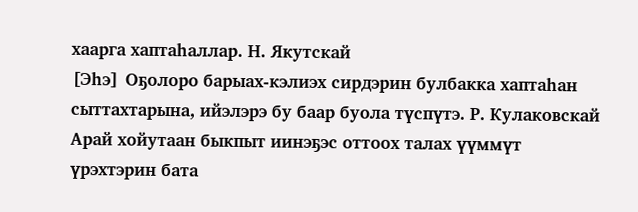хаарга хаптаһаллар. Н. Якутскай
[Эһэ] Оҕолоро барыах-кэлиэх сирдэрин булбакка хаптаһан сыттахтарына, ийэлэрэ бу баар буола түспүтэ. Р. Кулаковскай
Арай хойутаан быкпыт иинэҕэс оттоох талах үүммүт үрэхтэрин бата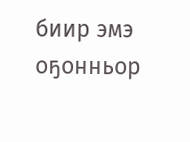биир эмэ оҕонньор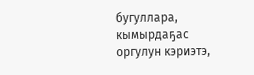бугуллара, кымырдаҕас оргулун кэриэтэ,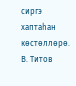сиргэ хаптаһан көстөллөрө. В. Титов